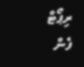ރިޕޯޓް
ފެން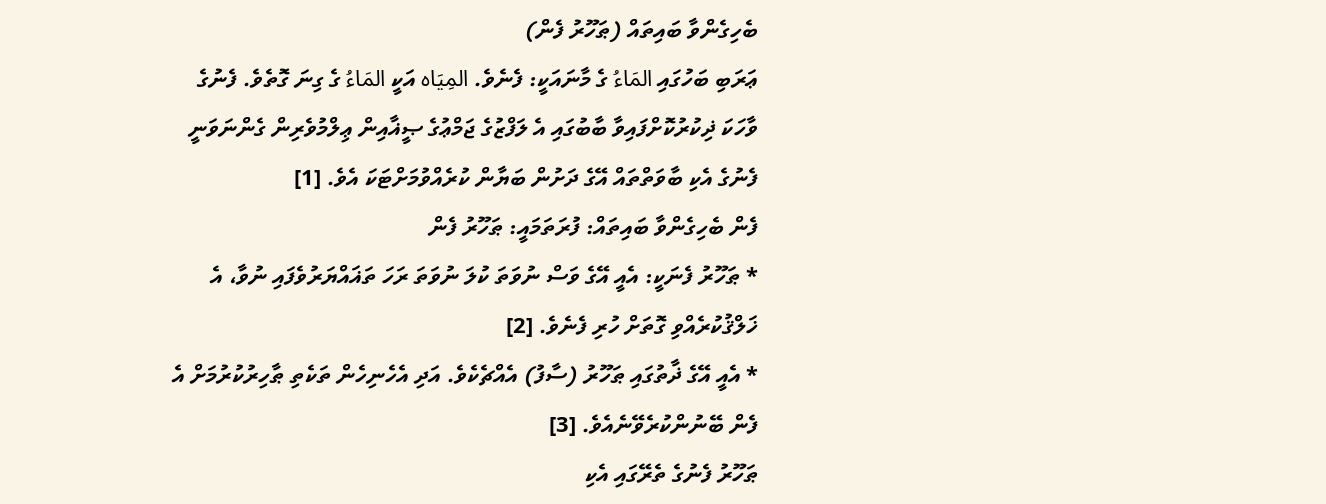ބެހިގެންވާ ބައިތައް (ޠަހޫރު ފެން)
ޢަރަބި ބަހުގައި المَاءُ ގެ މާނައަކީ: ފެނެވެ. المِيَاه އަކީ المَاءُ ގެ ގިނަ ގޮތެވެ. ފެނުގެ ވާހަކަ ޛިކުރުކޮށްފައިވާ ބާބުގައި އެ ލަފްޒުގެ ޖަމްޢުގެ ޞީޣާއިން ޢިލްމުވެރިން ގެންނަވަނީ ފެނުގެ އެކި ބާވަތްތައް އޭގެ ދަށުން ބަޔާން ކުރެއްވުމަށްޓަކަ އެވެ. [1]
ފެން ބެހިގެންވާ ބައިތައް: ފުރަތަމައީ: ޠަހޫރު ފެން
* ޠަހޫރު ފެނަކީ: އެއީ އޭގެ ވަސް ނުވަތަ ކުލަ ނުވަތަ ރަހަ ތަޣައްޔަރުވެފައި ނުވާ، އެ ޚަލްޤުކުރެއްވި ގޮތަށް ހުރި ފެނެވެ. [2]
* އެއީ އޭގެ ޛާތުގައި ޠަހޫރު (ސާފު) އެއްޗެކެވެ. އަދި އެހެނިހެން ތަކެތި ޠާހިރުކުރުމަށް އެ ފެން ބޭނުންކުރެވޭނެއެވެ. [3]
ޠަހޫރު ފެނުގެ ތެރޭގައި އެކި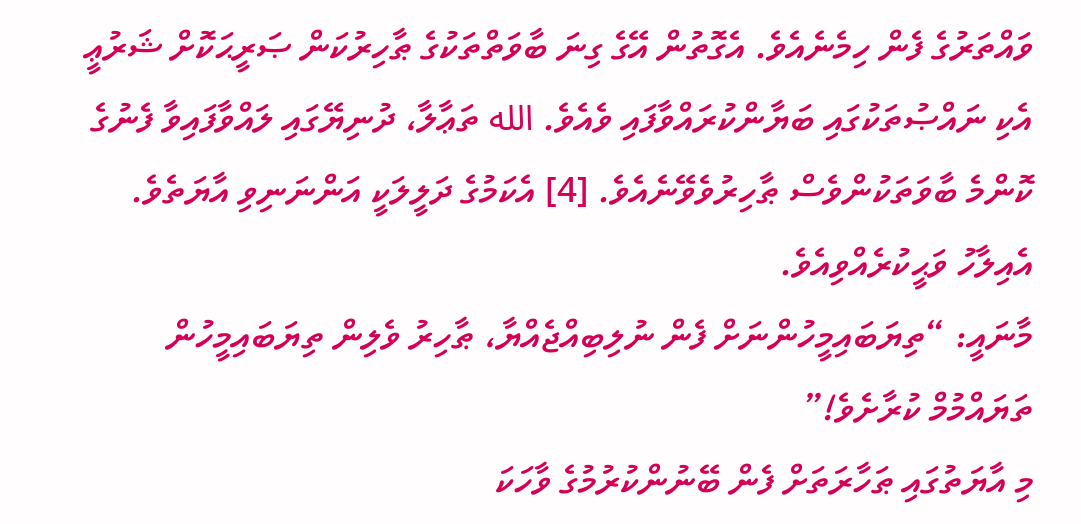ވައްތަރުގެ ފެން ހިމެނެއެވެ. އެގޮތުން އޭގެ ގިނަ ބާވަތްތަކުގެ ޠާހިރުކަން ޞަރީޙަކޮށް ޝަރުޢީ އެކި ނައްޞުތަކުގައި ބަޔާންކުރައްވާފައި ވެއެވެ. الله ތަޢާލާ، ދުނިޔޭގައި ލައްވާފައިވާ ފެނުގެ ކޮންމެ ބާވަތަކުންވެސް ޠާހިރުވެވޭނެއެވެ. [4] އެކަމުގެ ދަލީލަކީ އަންނަނިވި އާޔަތެވެ. އެއިލާހު ވަޙީކުރެއްވިއެވެ.
މާނައީ: “ތިޔަބައިމީހުންނަށް ފެން ނުލިބިއްޖެއްޔާ، ޠާހިރު ވެލިން ތިޔަބައިމީހުން ތަޔައްމުމް ކުރާށެވެ!”
މި އާޔަތުގައި ޠަހާރަތަށް ފެން ބޭނުންކުރުމުގެ ވާހަކަ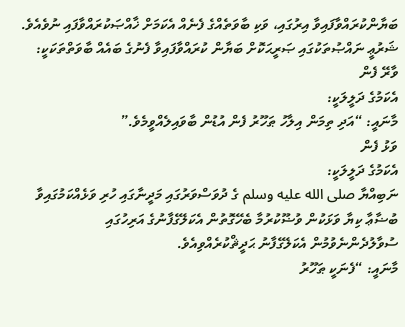ބަޔާންކުރައްވާފައިވާ އިރުގައި، ވަކި ބާވަތެއްގެ ފެނެއް އެކަމަށް ޚާއްޞަކުރައްވާފައި ނުވެއެވެ.
ޝަރުޢީ ނައްޞުތަކުގައި ޞަރީޙަކޮށް ބަޔާން ކުރައްވާފައިވާ ފެނުގެ ބައެއް ބާވަތްތަކަކީ:
ވާރޭ ފެން
އެކަމުގެ ދަލީލަކީ:
މާނައީ: “އަދި ތިމަން އިލާހު ޠަހޫރު ފެން އުޑުން ބާވައިލެއްވީމެވެ.”
ވަޅު ފެން
އެކަމުގެ ދަލީލަކީ:
ނަބިއްޔާ صلى الله عليه وسلم ގެ ދުވަސްވަރުގައި މަދީނާގައި ހުރި ވަޅެއްކަމުގައިވާ ބުޟާޢާ ކިޔާ ވަޅަކުން ވުޟޫކުރުމާ ބެހޭގޮތުން އެކަލޭގެފާނުގެ އަރިހުގައި ސުވާލުދެންނެވުމުން އެކަލޭގެފާނު ޙަދީޘްކުރެއްވިއެވެ.
މާނައީ: “ފެނަކީ ޠަހޫރު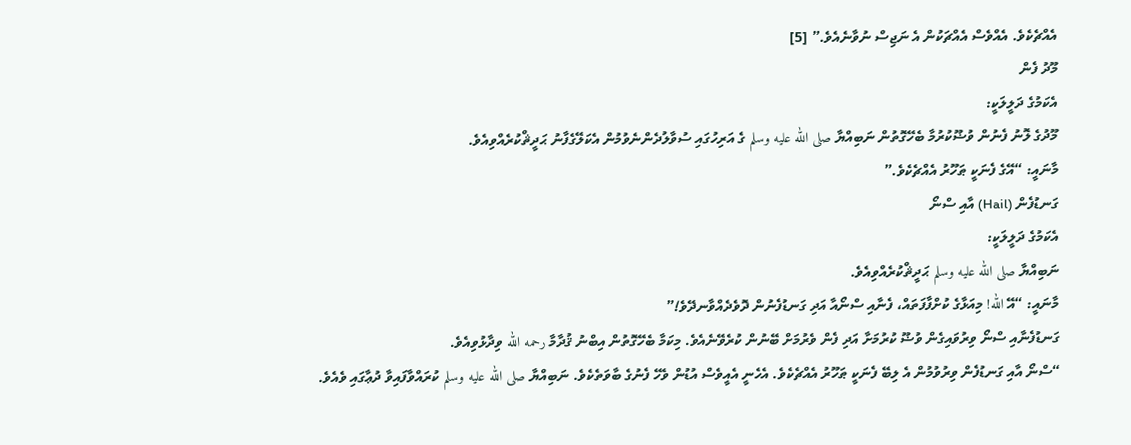އެއްޗެކެވެ. އެއްވެސް އެއްޗަކުން އެ ނަޖިސް ނުވާނެއެވެ.” [5]
މޫދު ފެން
އެކަމުގެ ދަލީލަކީ:
މޫދުގެ ލޮނު ފެނުން ވުޟޫކުރުމާ ބެހޭގޮތުން ނަބިއްޔާ صلى الله عليه وسلم ގެ އަރިހުގައި ސުވާލުދެންނެވުމުން އެކަލޭގެފާނު ޙަދީޘްކުރެއްވިއެވެ.
މާނައީ: “އޭގެ ފެނަކީ ޠަހޫރު އެއްޗެކެވެ.”
ގަނޑުފެން (Hail) އާއި ސްނޯ
އެކަމުގެ ދަލީލަކީ:
ނަބިއްޔާ صلى الله عليه وسلم ޙަދީޘްކުރެއްވިއެވެ.
މާނައީ: “އޭ الله! މިއަޅާގެ ކުށްފާފަތައް، ފެނާއި ސްނޯއާ އަދި ގަނޑުފެނުން ދޮވެދެއްވާނދޭވެ!”
ގަނޑުފެނާއި ސްނޯ ވިރުވައިގެން ވުޟޫ ކުރުމަށާ އަދި ފެން ވެރުމަށް ބޭނުން ކުރެވޭނެއެވެ. މިކަމާ ބެހޭގޮތުން އިބްނު ޤުދާމާ رحمه الله ވިދާޅުވިއެވެ.
“ސްނޯ އާއި ގަނޑުފެން ވިރުވުމުން އެ ލިބޭ ފެނަކީ ޠަހޫރު އެއްޗެކެވެ. އެހެނީ އެއީވެސް އުޑުން ވެހޭ ފެނުގެ ބާވަތެކެވެ. ނަބިއްޔާ صلى الله عليه وسلم ކުރައްވާފައިވާ ދުޢާގައި ވެއެވެ.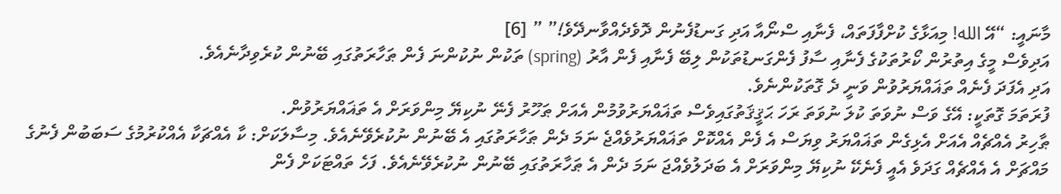މާނައީ: “އޭ الله! މިއަޅާގެ ކުށްފާފަތައް، ފެނާއި ސްނޯއާ އަދި ގަނޑުފެނުން ދޮވެދެއްވާނދޭވެ!” ” [6]
އަދިވެސް މީގެ އިތުރުން ކޯރުތަކުގެ ފެނާއި ސާފު ފެންގަނޑުތަކުން ލިބޭ ފެނާއި ފެން އާރު (spring) ތަކުން ނުކުންނަ ފެން ޠަހާރަތުގައި ބޭނުން ކުރެވިދާނެއެވެ.
އަދި އެފަދަ ފެނެއް ތަޣައްޔަރުވުން ވަނީ ދެ ގޮތަކުންނެވެ.
ފުރަތަމަ ގޮތަކީ: އޭގެ ވަސް ނުވަތަ ކުލަ ނުވަތަ ރަހަ ޙަޤީޤަތުގައިވެސް ތަޣައްޔަރުވުމުން އެއަށް ޠަހޫރު ފެނޭ ނުކިޔޭ މިންވަރަށް އެ ތަޣައްޔަރުވުން.
ޠާހިރު އެއްޗެއް އެއަށް އެޅިގެން ތަޣައްޔަރު ވިޔަސް އެ ފެން އެއްކޮށް ތަޣައްޔަރުވެއްޖެ ނަމަ ދެން ޠަހާރަތުގައި އެ ބޭނުން ނުކުރެވޭނެއެވެ. މިސާލަކަށް: ކާ އެއްޗަކާ އެއްކުރުމުގެ ސަބަބުން ފެނުގެ މައްޗަށް އެ އެއްޗެއް ގަދަވެ އެއީ ފެނެކޭ ނުކިޔޭ މިންވަރަށް އެ ބަދަލުވެއްޖަ ނަމަ ދެން އެ ޠަހާރަތުގައި ބޭނުން ނުކުރެވޭނެއެވެ. ފަހެ ތައްޓަކަށް ފެން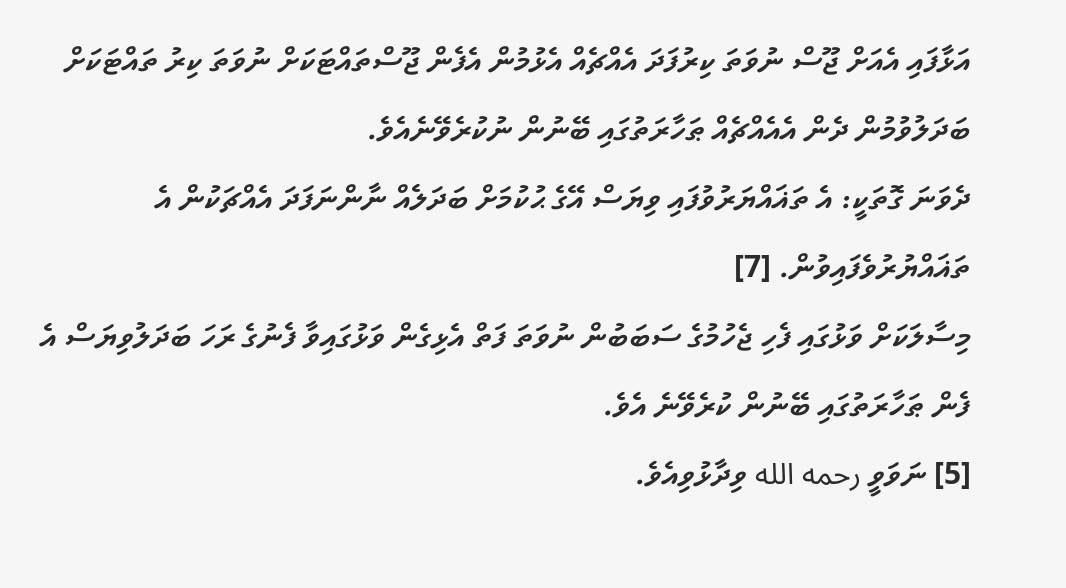އަޅާފައި އެއަށް ޖޫސް ނުވަތަ ކިރުފަދަ އެއްޗެއް އެޅުމުން އެފެން ޖޫސްތައްޓަކަށް ނުވަތަ ކިރު ތައްޓަކަށް ބަދަލުވުމުން ދެން އެއެއްޗެއް ޠަހާރަތުގައި ބޭނުން ނުކުރެވޭނެއެވެ.
ދެވަނަ ގޮތަކީ: އެ ތަޣައްޔަރުވުފައި ވިޔަސް އޭގެ ޙުކުމަށް ބަދަލެއް ނާންނަފަދަ އެއްޗަކުން އެ ތަޣައްޔުރުވެފައިވުން. [7]
މިސާލަކަށް ވަޅުގައި ފެހި ޖެހުމުގެ ސަބަބުން ނުވަތަ ފަތް އެޅިގެން ވަޅުގައިވާ ފެނުގެ ރަހަ ބަދަލުވިޔަސް އެ ފެން ޠަހާރަތުގައި ބޭނުން ކުރެވޭނެ އެވެ.
[5] ނަވަވީ رحمه الله ވިދާޅުވިއެވެ.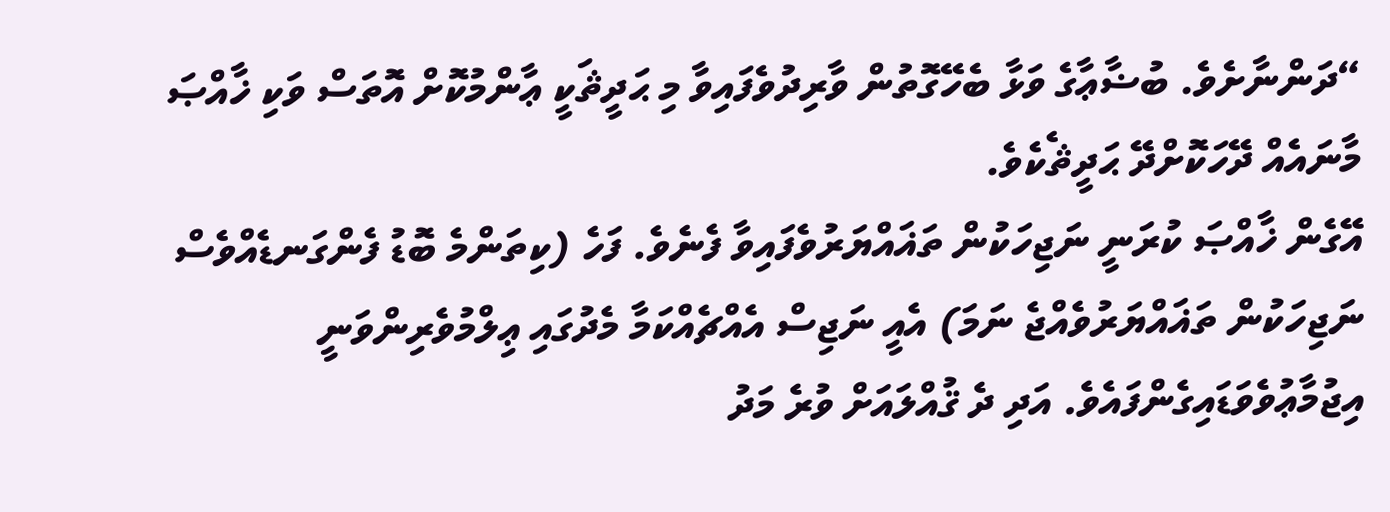“ދަންނާށެވެ. ބުޟާޢާގެ ވަޅާ ބެހޭގޮތުން ވާރިދުވެފައިވާ މި ޙަދީޘަކީ ޢާންމުކޮށް އޮތަސް ވަކި ޚާއްޞަ މާނައެއް ދޭހަކޮށްދޭ ޙަދީޘެކެވެ.
އޭގެން ޚާއްޞަ ކުރަނީ ނަޖިހަކުން ތަޣައްޔަރުވެފައިވާ ފެނެވެ. ފަހެ (ކިތަންމެ ބޮޑު ފެންގަނޑެއްވެސް ނަޖިހަކުން ތަޣައްޔަރުވެއްޖެ ނަމަ) އެއީ ނަޖިސް އެއްޗެއްކަމާ މެދުގައި ޢިލްމުވެރިންވަނީ އިޖުމާޢުވެވަޑައިގެންފައެވެ. އަދި ދެ ޤުއްލައަށް ވުރެ މަދު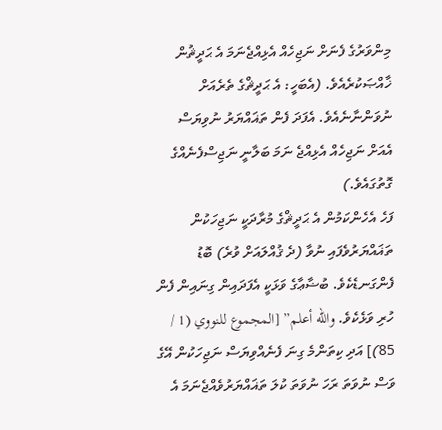މިންވަރުގެ ފެނަށް ނަޖިހެއް އެޅިއްޖެނަމަ އެ ޙަދީޘުން ޚާއްޞަކުރެއެވެ. (އެބަހީ: އެ ޙަދީޘްގެ ތެރެއަށް ނުވަންނާނެއެވެ. އެފަދަ ފެން ތަޣައްޔަރު ނުވިޔަސް އެއަށް ނަޖިހެއް އެޅިއްޖެ ނަމަ ބަލާނީ ނަޖިސްފެނެއްގެ ގޮތުގައެވެ.)
ފަހެ އެހެންކަމުން އެ ޙަދީޘްގެ މުރާދަކީ ނަޖިހަކުން ތަޣައްޔަރުވެފައި ނުވާ (ދެ ޤުއްލައަށް ވުރެ) ބޮޑު ފެންގަނޑެކެވެ. ބުޟާޢާގެ ވަޅަކީ އެފަދައިން ގިނައިން ފެން ހުރި ވަޅެކެވެ. والله أعلم” [المجموع للنووي (1 / 85)] އަދި ކިތަންމެ ގިނަ ފެނެއްވިޔަސް ނަޖިހަކުން އޭގެ ވަސް ނުވަތަ ރަހަ ނުވަތަ ކުލަ ތަޣައްޔަރުވެއްޖެނަމަ އެ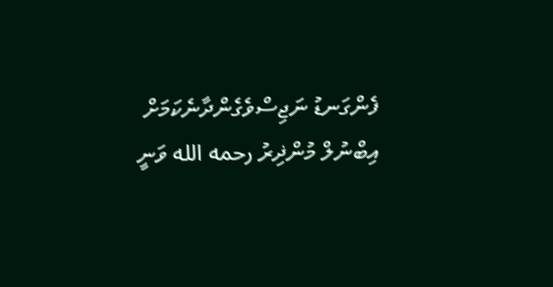ފެންގަނޑު ނަޖިސްވެގެންދާނެކަމަށް އިބްނުލް މުންޛިރު رحمه الله ވަނީ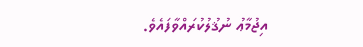އިޖުމާޢު ނުޤުލުކުރައްވާފައެވެ.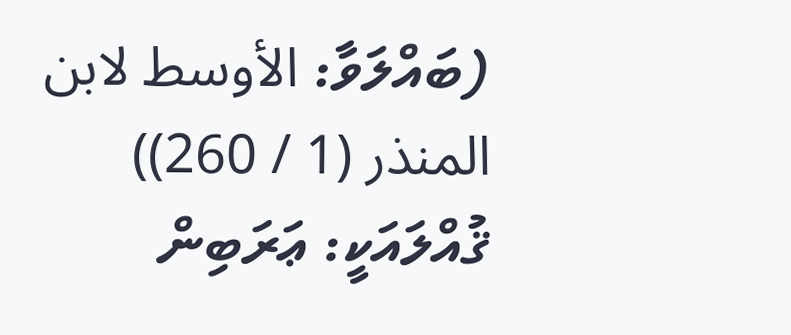(ބައްލަވާ: الأوسط لابن المنذر (1 / 260)) ޤުއްލައަކީ: ޢަރަބިން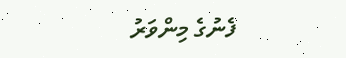ފެނުގެ މިންވަރު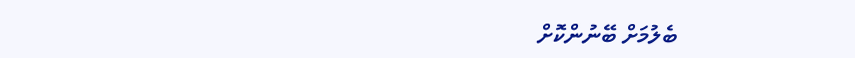ބެލުމަށް ބޭނުންކޮށް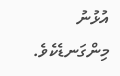އުޅުނު މިންގަނޑެކެވެ.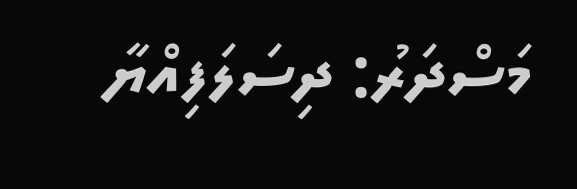މަސްދަރު: ދިސަލަފިއްޔާ